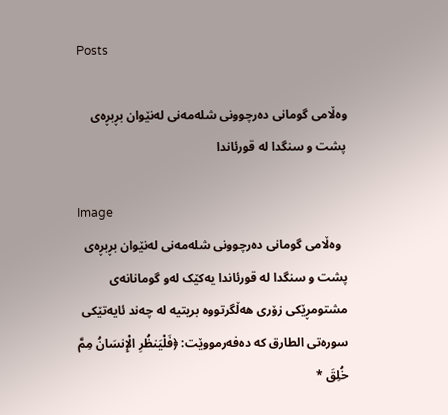Posts

وەڵامی گومانی دەرچوونی شلەمەنی لەنێوان بڕبڕەی پشت و سنگدا لە قورئاندا

Image
  وەڵامی گومانی دەرچوونی شلەمەنی لەنێوان بڕبڕەی پشت و سنگدا لە قورئاندا یەکێک لەو گومانانەی مشتومڕێکی زۆری هەڵگرتووە بریتیە لە چەند ئایەتێکی سورەتی الطارق کە دەفەرمووێت: ﴿فَلْيَنظُرِ الْإِنسَانُ مِمَّ خُلِقَ *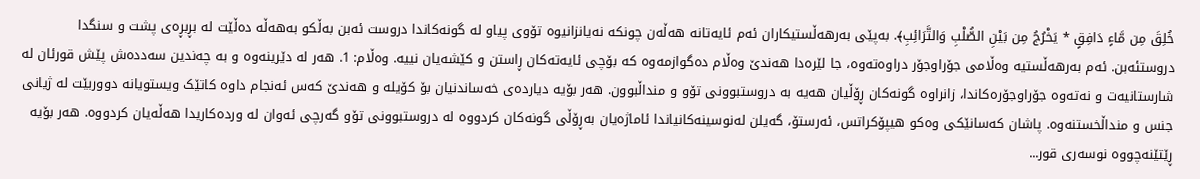خُلِقَ مِن مَّاءٍ دَافِقٍ * يَخْرُجُ مِن بَيْنِ الصُّلْبِ وَالتَّرَائِبِ﴾. بەپێی بەرهەڵستیکاران ئەم ئایەتانە هەڵەن چونکە نەیانزانیوە تۆوی پیاو لە گونەکاندا دروست ئەبن بەڵکو بەهەڵە دەڵێت لە بڕبڕەی پشت و سنگدا دروستئەبن. ئەم بەرهەڵستیە وەڵامی جۆراوجۆر دراوەتەوە، جا لێرەدا هەندێ وەڵام دەگوازمەوە کە بۆچی ئایەتەکان ڕاستن و کێشەیان نییە. وەڵام: 1. هەر لە دێرینەوە و بە چەندین سەددەش پێش قورئان لە شارستانیەت و نەتەوە جۆراوجۆرەکاندا، زانراوە گونەکان ڕۆڵیان هەیە بە دروستبوونی تۆو و منداڵبوون. هەر بۆیە دیاردەی خەساندنیان بۆ کۆیلە و هەندێ کەس ئەنجام داوە کاتێک ویستویانە دووربێت لە ژیانی جنس و منداڵخستنەوە. پاشان کەسانێکی وەکو هیپۆکراتس، ئەرستۆ، گەیلن لەنوسینەکانیاندا ئاماژەیان بەڕۆڵی گونەکان کردووە لە دروستبوونی تۆو گەرچی ئەوان لە وردەکاریدا هەڵەیان کردووە. هەر بۆیە ڕێتێنەچووە نوسەری قور...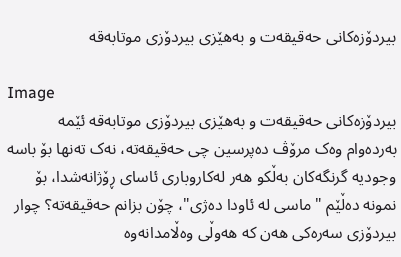بیردۆزەکانی حەقیقەت و بەهێزی بیردۆزی موتابەقە

Image
بیردۆزەکانی حەقیقەت و بەهێزی بیردۆزی موتابەقە ئێمە بەردەوام وەک مرۆڤ دەپرسین چی حەقیقەتە، نەک تەنها بۆ باسە وجودیە گرنگەکان بەڵکو هەر لەکاروباری ئاسای ڕۆژانەشدا، بۆ نمونە دەڵێم "ماسی لە ئاودا دەژی"، چۆن بزانم حەقیقەتە؟ چوار بیردۆزی سەرەکی هەن کە هەوڵی وەڵامدانەوە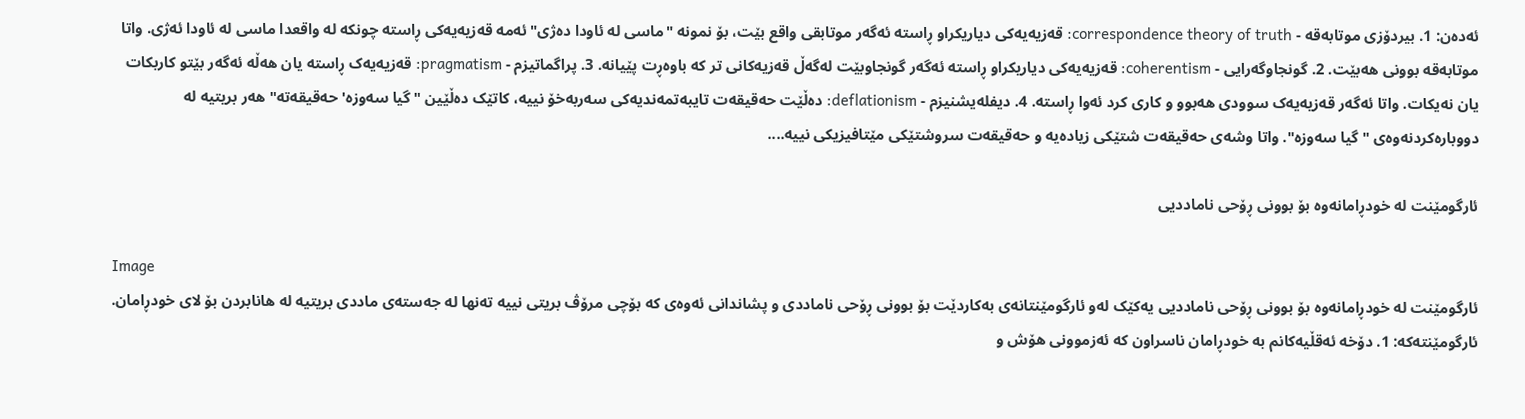ئەدەن: 1. بیردۆزی موتابەقە - correspondence theory of truth: قەزیەیەکی دیاریکراو ڕاستە ئەگەر موتابقی واقع بێت، بۆ نمونە "ماسی لە ئاودا دەژی" ئەمە قەزیەیەکی ڕاستە چونکە لە واقعدا ماسی لە ئاودا ئەژی. واتا موتابەقە بوونی هەبێت. 2. گونجاوگەرایی - coherentism: قەزیەیەکی دیاریکراو ڕاستە ئەگەر گونجاوبێت لەگەڵ قەزیەکانی تر کە باوەڕت پێیانە. 3. پراگماتیزم - pragmatism: قەزیەیەک ڕاستە یان هەڵە ئەگەر بێتو کاربکات یان نەیکات. واتا ئەگەر قەزیەیەک سوودی هەبوو و کاری کرد ئەوا ڕاستە. 4. دیفلەیشنیزم - deflationism: دەڵێت حەقیقەت تایبەتمەندیەکی سەربەخۆ نییە، کاتێک دەڵێین "گیا سەوزە' حەقیقەتە" هەر بریتیە لە دووبارەکردنەوەی "گیا سەوزە". واتا وشەی حەقیقەت شتێکی زیادەیە و حەقیقەت سروشتێکی مێتافیزیکی نییە....

ئارگومێنت لە خودڕامانەوە بۆ بوونی ڕۆحی ناماددیی

Image
ئارگومێنت لە خودڕامانەوە بۆ بوونی ڕۆحی ناماددیی یەکێک لەو ئارگومێنتانەی بەکاردێت بۆ بوونی ڕۆحی ناماددی و پشاندانی ئەوەی کە بۆچی مرۆڤ بریتی نییە تەنها لە جەستەی ماددی بریتیە لە هانابردن بۆ لای خودڕامان. ئارگومێنتەکە: 1. دۆخە ئەقڵیەکانم بە خودڕامان ناسراون کە ئەزموونی هۆش و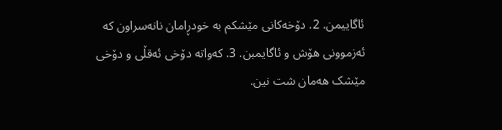ئاگاییمن. 2. دۆخەکانی مێشکم بە خودڕامان نانەسراون کە ئەزموونی هۆش و ئاگایمبن. 3. کەواتە دۆخی ئەقڵی و دۆخی مێشک هەمان شت نین.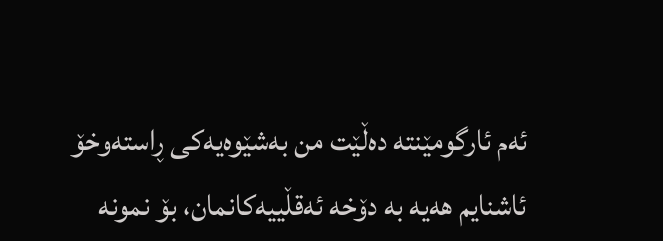ئەم ئارگومێنتە دەڵێت من بەشێوەیەکی ڕاستەوخۆ ئاشنایم هەیە بە دۆخە ئەقڵییەکانمان، بۆ نمونە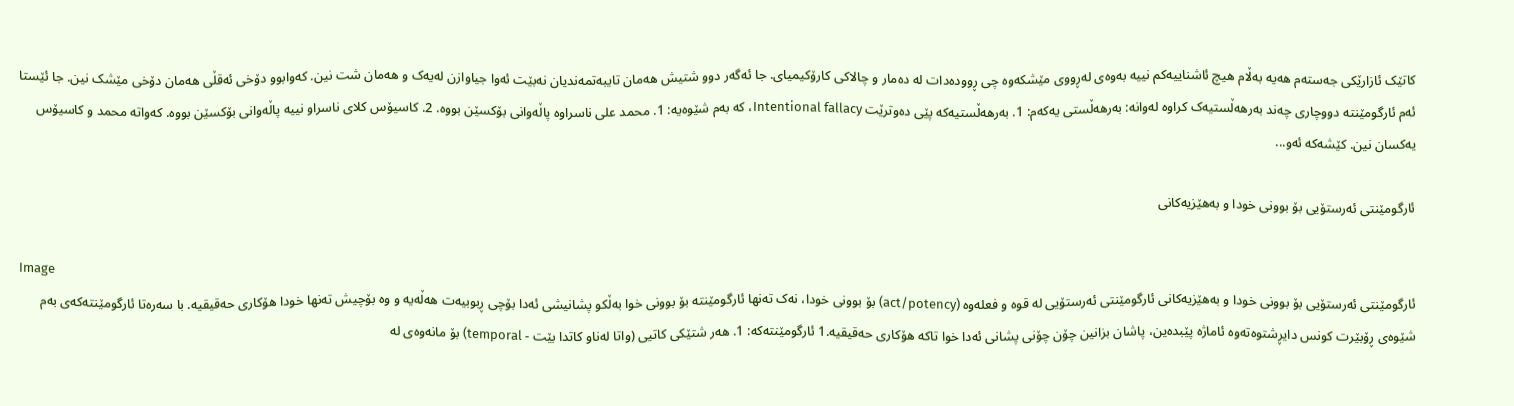کاتێک ئازارێکی جەستەم هەیە بەڵام هیچ ئاشناییەکم نییە بەوەی لەڕووی مێشکەوە چی ڕوودەدات لە دەمار و چالاکی کارۆکیمیای. جا ئەگەر دوو شتیش هەمان تایبەتمەندیان نەبێت ئەوا جیاوازن لەیەک و هەمان شت نین. کەوابوو دۆخی ئەقڵی هەمان دۆخی مێشک نین. جا ئێستا ئەم ئارگومێنتە دووچاری چەند بەرهەڵستیەک کراوە لەوانە: بەرهەڵستی یەکەم: 1. بەرهەڵستیەکە پێی دەوترێت Intentional fallacy، کە بەم شێوەیە: 1. محمد علی ناسراوە پاڵەوانی بۆکسێن بووە. 2. کاسیۆس کلای ناسراو نییە پاڵەوانی بۆکسێن بووە. کەواتە محمد و کاسیۆس یەکسان نین. کێشەکە ئەو...

ئارگومێنتی ئەرستۆیی بۆ بوونی خودا و بەهێزیەکانی

Image
ئارگومێنتی ئەرستۆیی بۆ بوونی خودا و بەهێزیەکانی ئارگومێنتی ئەرستۆیی لە قوە و فعلەوە (act/potency) بۆ بوونی خودا، نەک تەنها ئارگومێنتە بۆ بوونی خوا بەڵکو پشانیشی ئەدا بۆچی ڕبوبیەت هەڵەیە و وە بۆچیش تەنها خودا هۆکاری حەقیقیە. با سەرەتا ئارگومێنتەکەی بەم شێوەی ڕۆبێرت کونس دایڕشتوەتەوە ئاماژە پێبدەین، پاشان بزانین چۆن چۆنی پشانی ئەدا خوا تاکە هۆکاری حەقیقیە.1 ئارگومێنتەکە: 1. هەر شتێکی کاتیی (واتا لەناو کاتدا بێت - temporal) بۆ مانەوەی لە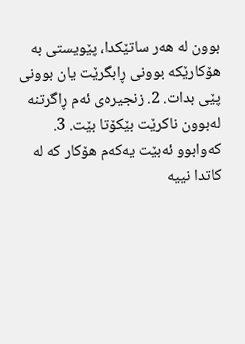بوون لە هەر ساتێکدا، پێویستی بە هۆکارێکە بوونی ڕابگرێت یان بوونی پێی بدات. 2. زنجیرەی ئەم ڕاگرتنە لەبوون ناکرێت بێکۆتا بێت. 3. کەوابوو ئەبێت یەکەم هۆکار کە لە کاتدا نییە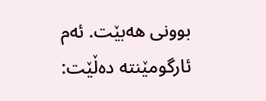بوونی هەبێت. ئەم ئارگومێنتە دەڵێت: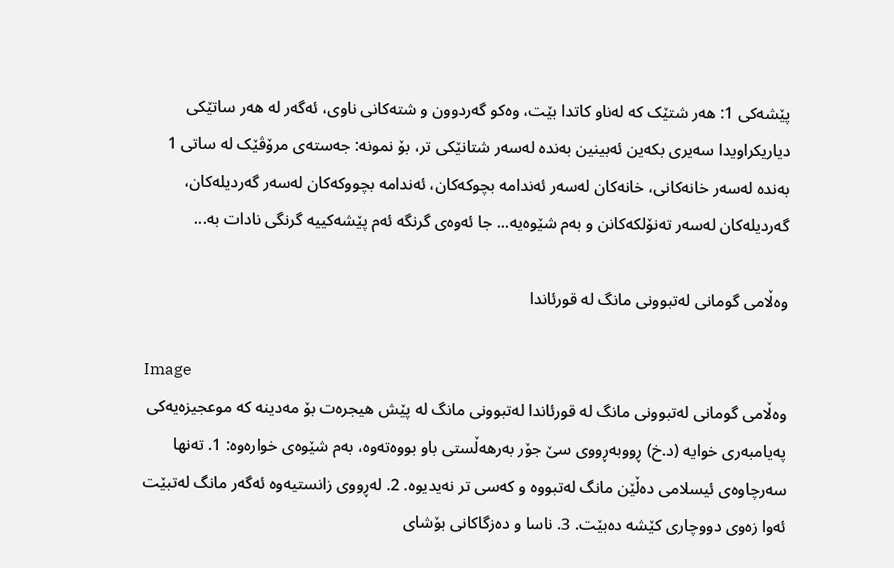پێشەکی 1: هەر شتێک کە لەناو کاتدا بێت، وەکو گەردوون و شتەکانی ناوی، ئەگەر لە هەر ساتێکی دیاریکراویدا سەیری بکەین ئەبینین بەندە لەسەر شتانێکی تر، بۆ نمونە: جەستەی مرۆڤێک لە ساتی 1 بەندە لەسەر خانەکانی، خانەکان لەسەر ئەندامە بچوکەکان، ئەندامە بچووکەکان لەسەر گەردیلەکان، گەردیلەکان لەسەر تەنۆلکەکانن و بەم شێوەیە... جا ئەوەی گرنگە ئەم پێشەکییە گرنگی نادات بە...

وەڵامی گومانی لەتبوونی مانگ لە قورئاندا

Image
وەڵامی گومانی لەتبوونی مانگ لە قورئاندا لەتبوونی مانگ لە پێش هیجرەت بۆ مەدینە کە موعجیزەیەکی پەیامبەری خوایە (د.خ) ڕووبەڕووی سێ جۆر بەرهەڵستی باو بووەتەوە، بەم شێوەی خوارەوە: 1. تەنها سەرچاوەی ئیسلامی دەڵێن مانگ لەتبووە و کەسی تر نەیدیوە. 2. لەڕووی زانستیەوە ئەگەر مانگ لەتبێت ئەوا زەوی دووچاری کێشە دەبێت. 3. ناسا و دەزگاکانی بۆشای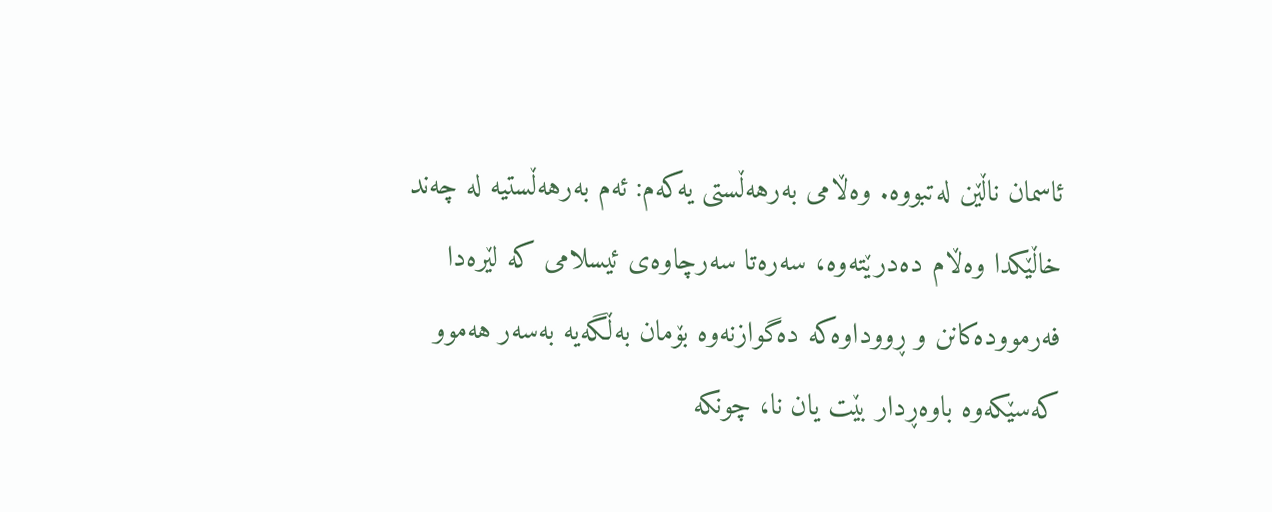ئاسمان ناڵێن لەتبووە. وەڵامی بەرهەڵستی یەکەم: ئەم بەرهەڵستیە لە چەند خاڵێکدا وەڵام دەدرێتەوە، سەرەتا سەرچاوەی ئیسلامی کە لێرەدا فەرموودەکانن و ڕووداوەکە دەگوازنەوە بۆمان بەڵگەیە بەسەر هەموو کەسێکەوە باوەڕدار بێت یان نا، چونکە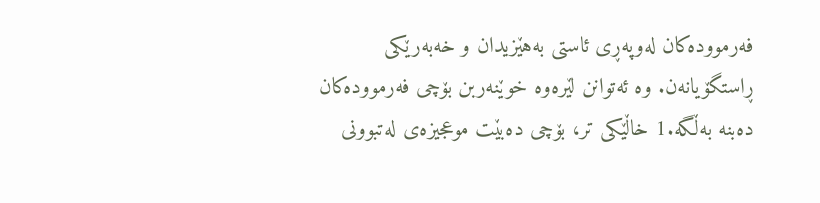فەرموودەکان لەوپەڕی ئاستی بەهێزیدان و خەبەرێکی ڕاستگۆیانەن. وە ئەتوانن لێرەوە خوێنەربن بۆچی فەرموودەکان دەبنە بەڵگە.1 خاڵێکی تر، بۆچی دەبێت موعجیزەی لەتبوونی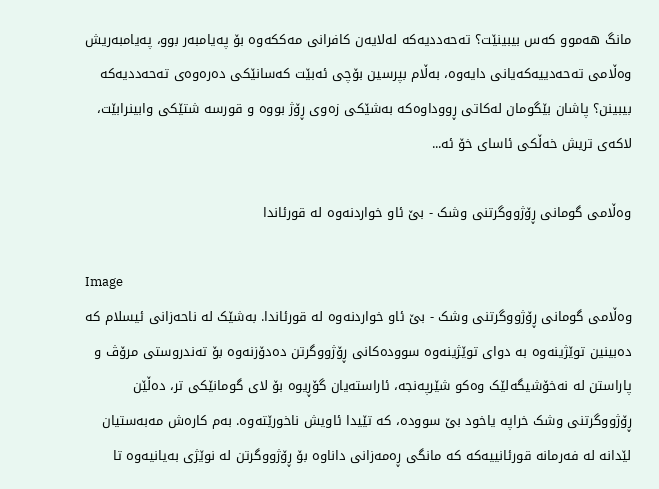مانگ هەموو کەس بیبینێت؟ تەحەددیەکە لەلایەن کافرانی مەککەوە بۆ پەیامبەر بوو، پەیامبەریش وەڵامی تەحەدییەکەیانی دایەوە، بەڵام بپرسین بۆچی ئەبێت کەسانێکی دەرەوەی تەحەددیەکە بیبینن؟ پاشان بێگومان لەکاتی ڕووداوەکە بەشێکی زەوی ڕۆژ بووە و قورسە شتێکی وابینرابێت، لاکەی تریش خەڵکی ئاسای خۆ ئە...

وەڵامی گومانی ڕۆژووگرتنی وشک - بێ ئاو خواردنەوە لە قورئاندا

Image
وەڵامی گومانی ڕۆژووگرتنی وشک - بێ ئاو خواردنەوە لە قورئاندا. بەشێک لە ناحەزانی ئیسلام کە دەبینین توێژینەوە بە دوای توێژینەوە سوودەکانی ڕۆژووگرتن دەدۆزنەوە بۆ تەندروستی مرۆڤ و پاراستن لە نەخۆشیگەلێک وەکو شێرپەنجە، ئاراستەیان گۆڕیوە بۆ لای گومانێکی تر، دەڵێن ڕۆژووگرتنی وشک خراپە یاخود بێ سوودە، کە تێیدا ئاویش ناخورێتەوە. بەم کارەش مەبەستیان لێدانە لە فەرمانە قورئانییەکە کە مانگی ڕەمەزانی داناوە بۆ ڕۆژووگرتن لە نوێژی بەیانیەوە تا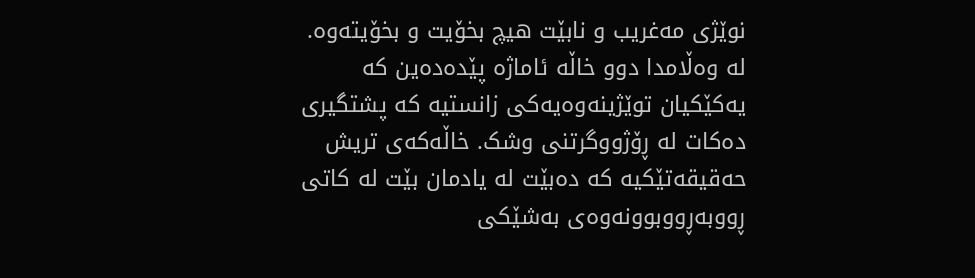نوێژی مەغریب و نابێت هیچ بخۆیت و بخۆیتەوە. لە وەڵامدا دوو خاڵە ئاماژە پێدەدەین کە یەکێکیان توێژینەوەیەکی زانستیە کە پشتگیری دەکات لە ڕۆژووگرتنی وشک. خاڵەکەی تریش حەقیقەتێکیە کە دەبێت لە یادمان بێت لە کاتی ڕووبەڕووبوونەوەی بەشێکی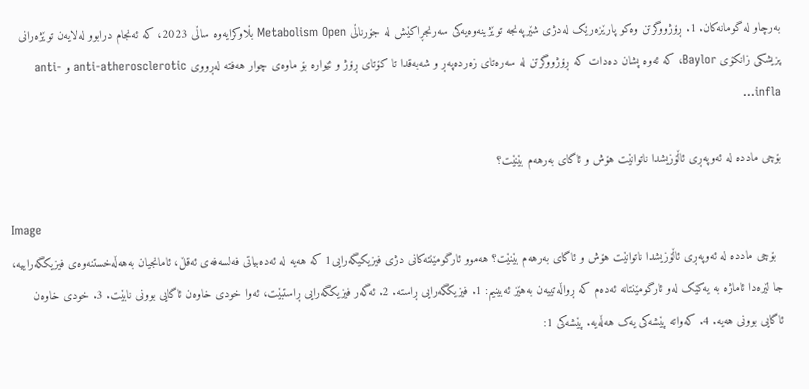بەرچاو لە گومانەکان. 1. ڕۆژووگرتن وەکو پارێزەرێک لەدژی شێرپەنجە توێژینەوەیەکی سەرنجڕاکێش لە جۆرناڵی Metabolism Open بڵاوکرایەوە ساڵی 2023، کە ئەنجام درابوو لەلایەن توێژەرانی پزیشکی زانکۆی Baylor، کە ئەوە پشان دەدات کە ڕۆژووگرتن لە سەرەتای زەردەپەڕ و شەبەقدا تا کۆتای ڕۆژ و ئێوارە بۆ ماوەی چوار هەفتە لەڕووی anti-atherosclerotic و anti-infla...

بۆچی ماددە لە ئەوپەڕی ئاڵۆزیشدا ناتوانێت هۆش و ئاگای بەرهەم بێنێت؟

Image
  بۆچی ماددە لە ئەوپەڕی ئاڵۆزیشدا ناتوانێت هۆش و ئاگای بەرهەم بێنێت؟ هەموو ئارگومێنتەکانی دژی فیزیکیگەرایی1 کە هەیە لە ئەدەبیاتی فەلسەفەی ئەقڵ، ئامانجیان بەهەڵەخستنەوەی فیزیکگەراییە، جا لێرەدا ئاماژە بە یەکێک لەو ئارگومێنتانە ئەدەم کە ڕواڵەتییەن بەهێز ئەبینیم: 1. فیزیکگەرایی ڕاستە. 2. ئەگەر فیزیکگەرایی ڕاستبێت، ئەوا خودی خاوەن ئاگایی بوونی نابێت. 3. خودی خاوەن ئاگایی بوونی هەیە. 4. کەواتە پێشەکی یەک هەڵەیە. پێشەکی 1: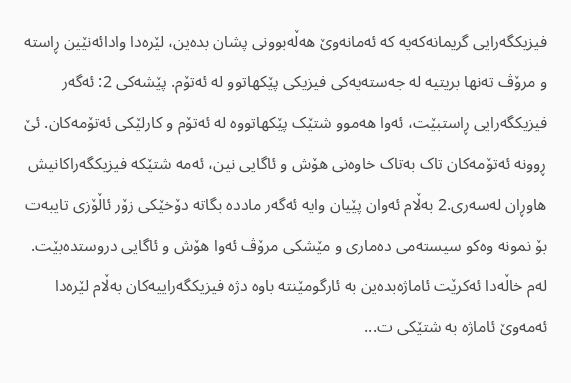فیزیکگەرایی گریمانەکەیە کە ئەمانەوێ هەڵەبوونی پشان بدەین، لێرەدا وادائەنێین ڕاستە و مرۆڤ تەنها بریتیە لە جەستەیەکی فیزیکی پێکهاتوو لە ئەتۆم. پێشەکی 2: ئەگەر فیزیکگەرایی ڕاستبێت، ئەوا هەموو شتێک پێکهاتووە لە ئەتۆم و کارلێکی ئەتۆمەکان. ئێ ڕوونە ئەتۆمەکان تاک بەتاک خاوەنی هۆش و ئاگایی نین، ئەمە شتێکە فیزیکگەراکانیش هاوڕان لەسەری.2 بەڵام ئەوان پێیان وایە ئەگەر ماددە بگاتە دۆخێکی زۆر ئاڵۆزی تایبەت بۆ نمونە وەکو سیستەمی دەماری و مێشکی مرۆڤ ئەوا هۆش و ئاگایی دروستدەبێت. لەم خاڵەدا ئەکرێت ئاماژەبدەین بە ئارگومێنتە باوە دژە فیزیکگەراییەکان بەڵام لێرەدا ئەمەوێ ئاماژە بە شتێکی ت...